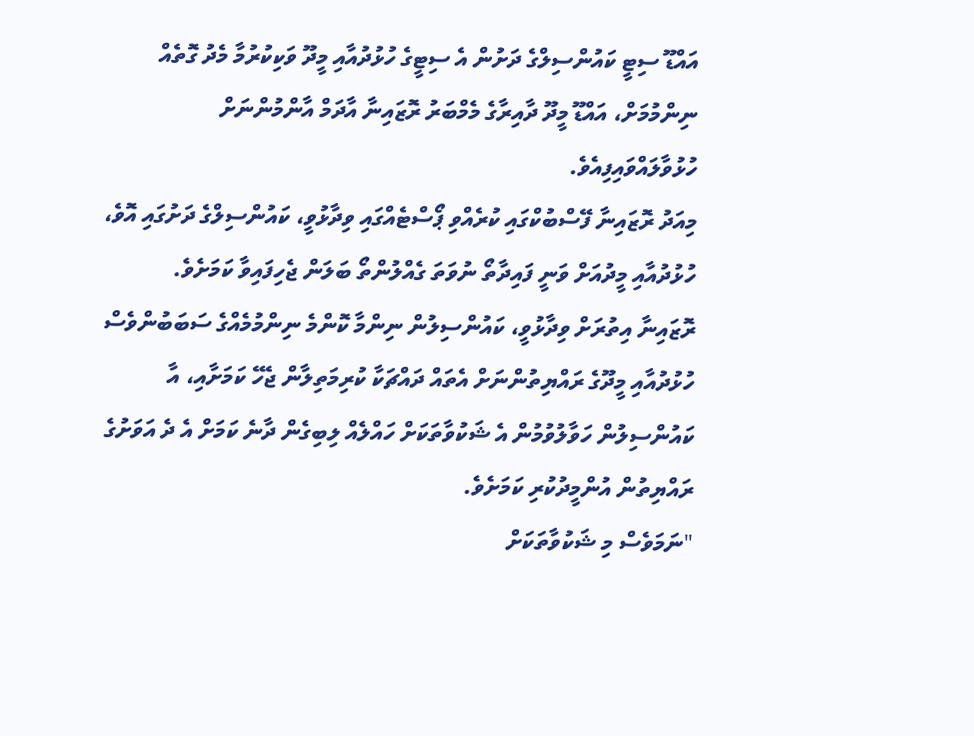އައްޑޫ ސިޓީ ކައުންސިލްގެ ދަށުން އެ ސިޓީގެ ހުޅުދުއާއި މީދޫ ވަކިކުރުމާ މެދު ގޮތެއް ނިންމުމަށް، އައްޑޫ މީދޫ ދާއިރާގެ މެމްބަރު ރޮޒައިނާ އާދަމް އާންމުންނަށް ހުޅުވާލައްވައިފިއެވެ.
މިއަދު ރޮޒައިނާ ފޭސްބުކްގައި ކުރެއްވި ޕޯސްޓެއްގައި ވިދާޅުވީ، ކައުންސިލްގެ ދަށުގައި އޮވެ، ހުޅުދުއާއި މީދުއަށް ވަނީ ފައިދާތޯ ނުވަތަ ގެއްލުންތޯ ބަލަން ޖެހިފައިވާ ކަމަށެވެ.
ރޮޒައިނާ އިތުރަށް ވިދާޅުވީ، ކައުންސިލުން ނިންމާ ކޮންމެ ނިންމުމެއްގެ ސަބަބުންވެސް ހުޅުދުއާއި މީދޫގެ ރައްޔިތުންނަށް އެތައް ދައްޗަކާ ކުރިމަތިލާން ޖެހޭ ކަމަށާއި، އާ ކައުންސިލުން ހަވާލުވުމުން އެ ޝަކުވާތަކަށް ހައްލެއް ލިބިގެން ދާނެ ކަމަށް އެ ދެ އަވަށުގެ ރައްޔިތުން އުންމީދުކުރި ކަމަށެވެ.
"ނަމަވެސް މި ޝަކުވާތަކަށް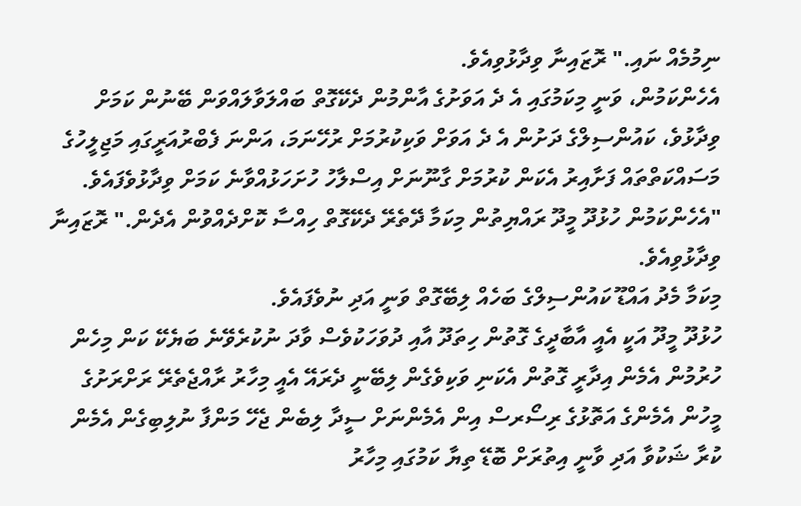ނިމުމެއް ނައި." ރޮޒައިނާ ވިދާޅުވިއެވެ.
އެހެންކަމުން، ވަނީ މިކަމުގައި އެ ދެ އަވަށުގެ އާންމުން ދެކޭގޮތް ބައްލަވާލައްވަން ބޭނުން ކަމަށް ވިދާޅުވެ، ކައުންސިލްގެ ދަށުން އެ ދެ އަވަށް ވަކިކުރުމަށް ރުހޭނަމަ، އަންނަ ފެބްރުއަރީގައި މަޖިލީހުގެ މަސައްކަތްތައް ފަށާއިރު އެކަން ކުރުމަށް ގާނޫނަށް އިސްލާހު ހުށަހަޅުއްވާނެ ކަމަށް ވިދާޅުވެފައެވެ.
"އެހެންކަމުން ހުޅުދޫ މީދޫ ރައްޔިތުން މިކަމާ ދޭތެރޭ ދެކޭގޮތް ހިއްސާ ކޮށްދެއްވުން އެދެން." ރޮޒައިނާ ވިދާޅުވިއެވެ.
މިކަމާ މެދު އައްޑޫ ކައުންސިލްގެ ބަހެއް ލިބޭގޮތް ވަނީ އަދި ނުވެފައެވެ.
ހުޅުދޫ މީދޫ އަކީ އެއީ އާބާދީގެ ގޮތުން ހިތަދޫ އާއި ދުވަހަކުވެސް ވާދަ ނުކުރެވޭނެ ބަޔެކޭ ކަން މިހެން ހުރުމުން އެމެން އިދާރީ ގޮތުން އެކަނި ވަކިވެގެން ލިބޭނީ ދެރައޭ އެއީ މިހާރު ރާއްޖެތެރޭ ރަށްރަށުގެ މީހުން އެމެންގެ އަތޮޅުގެ ރިސޯރސް އިން އެމެންނަށް ސީދާ ލިބެން ޖެހޭ މަންފާ ނުލިބިގެން އެމެން ކުރާ ޝަކުވާ އަދި ވާނީ އިތުރަށް ބޮޑޭ ތިޔާ ކަމުގައި މިހާރު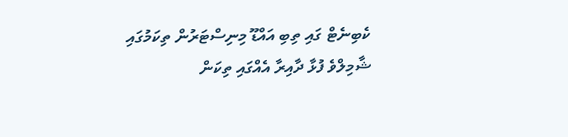ކެބިނެޓް ގައި ތިބި އައްޑޫ މިނިސްޓަރުން ތިކަމުގައި ޝާމިލްވެ ފުޅާ ދާއިރާ އެއްގައި ތިކަން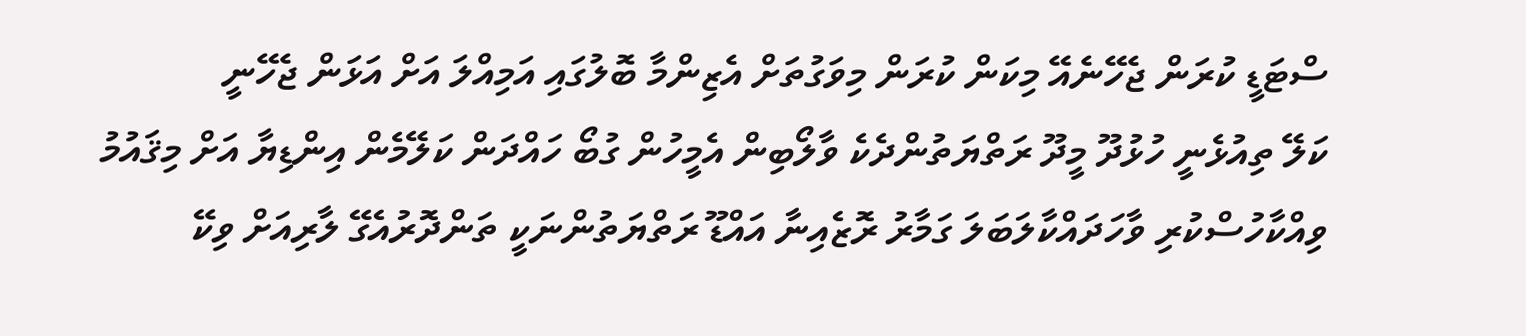ސްޓަޑީ ކުރަން ޖެހޭނެއޭ މިކަން ކުރަން މިވަގުތަށް އެޒިންމާ ބޮލުގައި އަމިއްލަ އަށް އަޅަން ޖެހޭނީ
ކަލޭ ތިއުޅެނީ ހުޅުދޫ މީދޫ ރަތްޔަތުންދެކެ ވާލޯބިން އެމީހުން ގުބޯ ހައްދަން ކަލޭމެން އިންޑިޔާ އަށް މިޤައުމު ވިއްކާހުސްކުރި ވާހަދައްކާލަބަލަ ގަމާރު ރޮޒެއިނާ އައްޑޫ ރަތްޔަތުންނަކީ ތަންދޮރުއެގޭ ލާރިއަށް ވިކޭ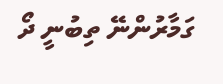ގަމާރުންނޭ ތިބުނީ ދޯ